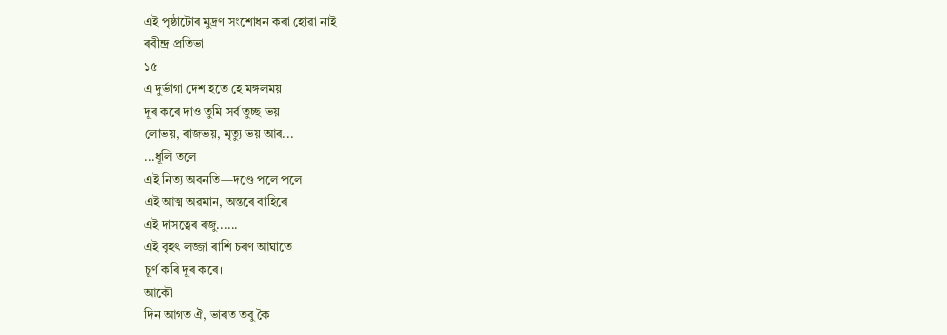এই পৃষ্ঠাটোৰ মুদ্ৰণ সংশোধন কৰা হোৱা নাই
ৰবীন্দ্ৰ প্ৰতিভা
১৫
এ দুৰ্ভাগা দেশ হতে হে মঙ্গলময়
দূৰ কৰে দাও তুমি সৰ্ব তুচ্ছ ভয়
লোভয়, ৰাজভয়, মৃত্যু ভয় আৰ...
...ধূলি তলে
এই নিত্য অবনতি—দণ্ডে পলে পলে
এই আত্ম অৱমান, অন্তৰে বাহিৰে
এই দাসত্বেৰ ৰজু......
এই বৃহৎ লজ্জা ৰাশি চৰণ আঘাতে
চূৰ্ণ কৰি দূৰ কৰে।
আকৌ
দিন আগত ঐ, ভাৰত তবু কৈ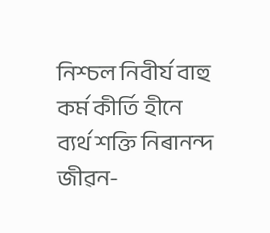নিশ্চল নিবীৰ্য বাহু কৰ্ম কীৰ্তি হীনে
ব্যৰ্থ শক্তি নিৰানন্দ জীৱন-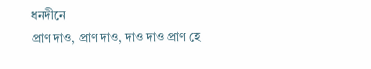ধনদীনে
প্ৰাণ দাও, প্ৰাণ দাও, দাও দাও প্ৰাণ হে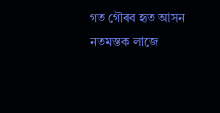গত গৌৰব হৃত আসন নতমস্তক লাজে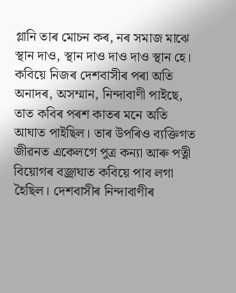গ্লানি তাৰ মোচন কৰ, নৰ সমাজ মাঝে
স্থান দাও, স্থান দাও দাও দাও স্থান হে।
কবিয়ে নিজৰ দেশবাসীৰ পৰা অতি অনাদৰ, অসম্মান, নিন্দাবাণী পাইছে, তাত কবিৰ পৰশ কাতৰ মনে অতি আঘাত পাইছিল। তাৰ উপৰিও ব্যক্তিগত জীৱনত একেলগে পুত্ৰ কন্যা আৰু পত্নী বিয়োগৰ বজ্ৰাঘাত কবিয়ে পাব লগা হৈছিল। দেশবাসীৰ নিন্দাবাণীৰ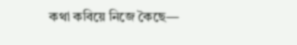কথা কবিয়ে নিজে কৈছে—